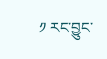༡ རང་བྱུང་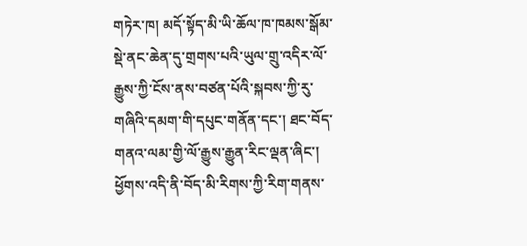གཏེར་ཁ། མདོ་སྟོད་མི་ཡི་ཆོལ་ཁ་ཁམས་སྒོམ་སྡེ་ནང་ཆེན་དུ་གྲགས་པའི་ཡུལ་གྲུ་འདིར་ལོ་རྒྱུས་ཀྱི་ངོས་ནས་བཙན་པོའི་སྐབས་ཀྱི་རུ་གཞིའི་དམག་གི་དཔུང་གནོན་དང་། ཐང་བོད་གནའ་ལམ་གྱི་ལོ་རྒྱུས་རྒྱུན་རིང་ལྡན་ཞིང་། ཕྱོགས་འདི་ནི་བོད་མི་རིགས་ཀྱི་རིག་གནས་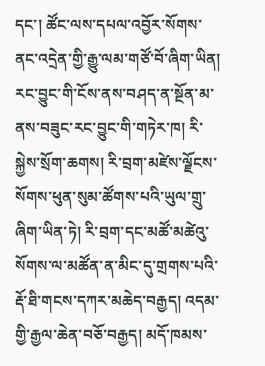དང་། ཚོང་ལས་དཔལ་འབྱོར་སོགས་ནང་འདྲེན་གྱི་རྒྱུ་ལམ་གཙོ་བོ་ཞིག་ཡིན། རང་བྱུང་གི་ངོས་ནས་བཤད་ན་སྔོན་མ་ནས་བཟུང་རང་བྱུང་གི་གཏེར་ཁ། རི་སྐྱེས་སྲོག་ཆགས། རི་བྲག་མཛེས་ལྗོངས་སོགས་ཕུན་སུམ་ཚོགས་པའི་ཡུལ་གྲུ་ཞིག་ཡིན་ཏེ། རི་བྲག་དང་མཚོ་མཚེའུ་སོགས་ལ་མཚོན་ན་མིང་དུ་གྲགས་པའི་རྡོ་ཐི་གངས་དཀར་མཆེད་བརྒྱད། འདམ་གྱི་རྒྱལ་ཆེན་བཅོ་བརྒྱད། མདོ་ཁམས་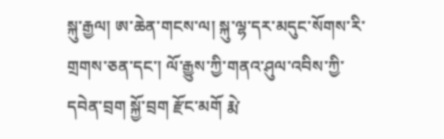སྐུ་རྒྱལ། ཨ་ཆེན་གངས་ལ། སྐུ་ལྷ་དར་མདུང་སོགས་རི་གྲགས་ཅན་དང་། ལོ་རྒྱུས་ཀྱི་གནའ་ཤུལ་འབིས་ཀྱི་དབེན་བྲག སྐྱོ་བྲག རྫོང་མགོ རྨེ་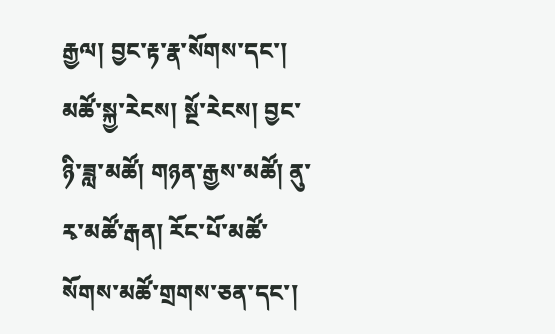རྒྱལ། བྱང་རྟ་རྣ་སོགས་དང་། མཚོ་སྐྱ་རེངས། སྔོ་རེངས། བྱང་ཉི་ཟླ་མཚོ། གཉན་རྒྱས་མཚོ། ནུ་རྭ་མཚོ་རྒན། རོང་པོ་མཚོ་སོགས་མཚོ་གྲགས་ཅན་དང་།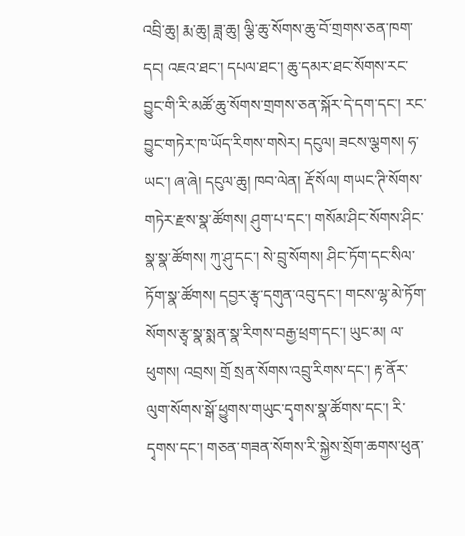འབྲི་ཆུ། རྨ་ཆུ། ཟླ་ཆུ། ལྕི་ཆུ་སོགས་ཆུ་བོ་གྲགས་ཅན་ཁག་དང། འཇའ་ཐང་། དཔལ་ཐང་། ཆུ་དམར་ཐང་སོགས་རང་བྱུང་གི་རི་མཚོ་ཆུ་སོགས་གྲགས་ཅན་སྐོར་དེ་དག་དང་། རང་བྱུང་གཏེར་ཁ་ཡོད་རིགས་གསེར། དངུལ། ཟངས་ལྕགས། ཧ་ཡང་། ཞ་ཞེ། དངུལ་ཆུ། ཁབ་ལེན། རྡོ་སོལ། གཡང་ཊི་སོགས་གཏེར་རྫས་སྣ་ཚོགས། ཤུག་པ་དང་། གསོམ་ཤིང་སོགས་ཤིང་སྣ་སྣ་ཚོགས། ཀུ་ཤུ་དང་། སེ་བྲུ་སོགས། ཤིང་ཏོག་དང་སིལ་ཏོག་སྣ་ཚོགས། དབྱར་རྩྭ་དགུན་འབུ་དང་། གངས་ལྷ་མེ་ཏོག་སོགས་རྩྭ་སྣ་སྨན་སྣ་རིགས་བརྒྱ་ཕྲག་དང་། ཡུང་མ། ལ་ཕུགས། འབྲས། གྲོ སྲན་སོགས་འབྲུ་རིགས་དང་། རྟ་ནོར་ལུག་སོགས་སྒོ་ཕྱུགས་གཡུང་དྭགས་སྣ་ཚོགས་དང་། རི་དྭགས་དང་། གཅན་གཟན་སོགས་རི་སྐྱེས་སྲོག་ཆགས་ཕུན་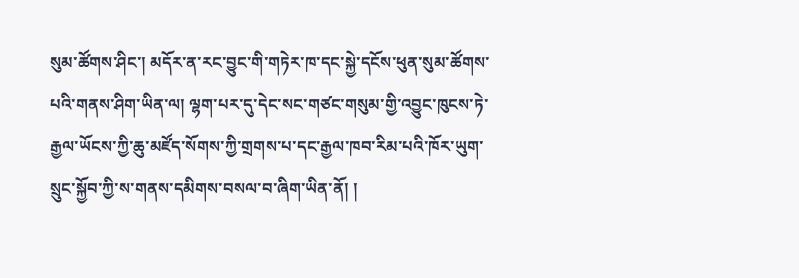སུམ་ཚོགས་ཤིང་། མདོར་ན་རང་བྱུང་གི་གཏེར་ཁ་དང་སྐྱེ་དངོས་ཕུན་སུམ་ཚོགས་པའི་གནས་ཤིག་ཡིན་ལ། ལྷག་པར་དུ་དེང་སང་གཙང་གསུམ་གྱི་འབྱུང་ཁུངས་ཏེ་རྒྱལ་ཡོངས་ཀྱི་ཆུ་མཛོད་སོགས་ཀྱི་གྲགས་པ་དང་རྒྱལ་ཁབ་རིམ་པའི་ཁོར་ཡུག་སྲུང་སྐྱོབ་ཀྱི་ས་གནས་དམིགས་བསལ་བ་ཞིག་ཡིན་ནོ། །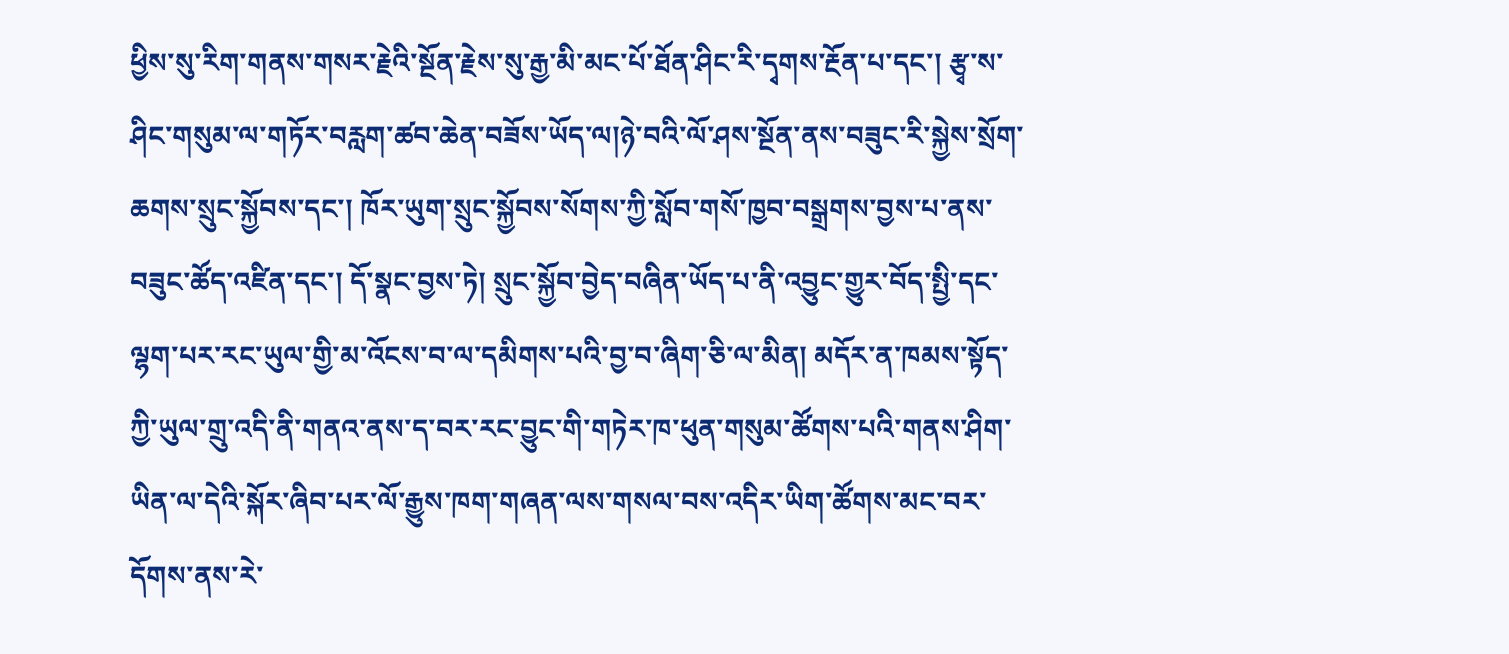ཕྱིས་སུ་རིག་གནས་གསར་རྗེའི་སྔོན་རྗེས་སུ་རྒྱ་མི་མང་པོ་ཐོན་ཤིང་རི་དྭགས་རྔོན་པ་དང་། རྩྭ་ས་ཤིང་གསུམ་ལ་གཏོར་བརླག་ཚབ་ཆེན་བཟོས་ཡོད་ལ།ཉེ་བའི་ལོ་ཤས་སྔོན་ནས་བཟུང་རི་སྐྱེས་སྲོག་ཆགས་སྲུང་སྐྱོབས་དང་། ཁོར་ཡུག་སྲུང་སྐྱོབས་སོགས་ཀྱི་སློབ་གསོ་ཁྱབ་བསྒྲགས་བྱས་པ་ནས་བཟུང་ཚོད་འཛིན་དང་། དོ་སྣང་བྱས་ཏེ། སྲུང་སྐྱོབ་བྱེད་བཞིན་ཡོད་པ་ནི་འབྱུང་གྱུར་བོད་སྤྱི་དང་ལྷག་པར་རང་ཡུལ་གྱི་མ་འོངས་བ་ལ་དམིགས་པའི་བྱ་བ་ཞིག་ཅི་ལ་མིན། མདོར་ན་ཁམས་སྟོད་ཀྱི་ཡུལ་གྲུ་འདི་ནི་གནའ་ནས་ད་བར་རང་བྱུང་གི་གཏེར་ཁ་ཕུན་གསུམ་ཚོགས་པའི་གནས་ཤིག་ཡིན་ལ་དེའི་སྐོར་ཞིབ་པར་ལོ་རྒྱུས་ཁག་གཞན་ལས་གསལ་བས་འདིར་ཡིག་ཚོགས་མང་བར་དོགས་ནས་རེ་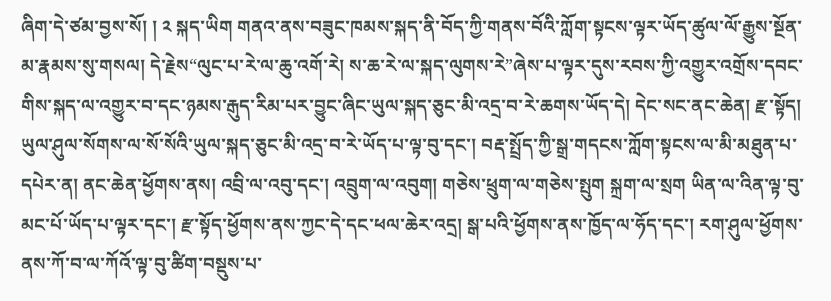ཞིག་དེ་ཙམ་བྱས་སོ། ། ༢ སྐད་ཡིག གནའ་ནས་བཟུང་ཁམས་སྐད་ནི་བོད་ཀྱི་གནས་བོའི་ཀློག་སྟངས་ལྟར་ཡོད་ཚུལ་ལོ་རྒྱུས་སྔོན་མ་རྣམས་སུ་གསལ། དེ་རྗེས“ལུང་པ་རེ་ལ་ཆུ་འགོ་རེ། ས་ཆ་རེ་ལ་སྐད་ལུགས་རེ”ཞེས་པ་ལྟར་དུས་རབས་ཀྱི་འགྱུར་འགྲོས་དབང་གིས་སྐད་ལ་འགྱུར་བ་དང་ཉམས་རྒུད་རིམ་པར་བྱུང་ཞིང་ཡུལ་སྐད་ཅུང་མི་འདྲ་བ་རེ་ཆགས་ཡོད་དེ། དེང་སང་ནང་ཆེན། རྫ་སྟོད། ཡུལ་ཤུལ་སོགས་ལ་སོ་སོའི་ཡུལ་སྐད་ཅུང་མི་འདྲ་བ་རེ་ཡོད་པ་ལྟ་བུ་དང་། བརྡ་སྤྲོད་ཀྱི་སྒྲ་གདངས་ཀློག་སྟངས་ལ་མི་མཐུན་པ་དཔེར་ན། ནང་ཆེན་ཕྱོགས་ནས། འབྲི་ལ་འབུ་དང་། འབྲུག་ལ་འབུག། གཅེས་ཕྲུག་ལ་གཅེས་སྤུག སྐྲག་ལ་སྲག ཡིན་ལ་འིན་ལྟ་བུ་མང་པོ་ཡོད་པ་ལྟར་དང་། རྫ་སྟོད་ཕྱོགས་ནས་ཀྱང་དེ་དང་ཕལ་ཆེར་འདྲ། སྒ་པའི་ཕྱོགས་ནས་ཁྱོད་ལ་ཧོད་དང་། རག་ཤུལ་ཕྱོགས་ནས་ཀོ་བ་ལ་ཀོའོ་ལྟ་བུ་ཚིག་བསྡུས་པ་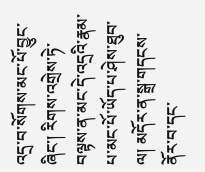འདྲ་བ་སོགས་མང་པོ་བྱུང་ཞིང་། རིགས་འགྲེས་ཏེ་བལྟས་ན་མང་དེ་འདྲའི་རྣམ་པ་མང་པོ་ཡོད་པ་ཤེས་ཐུབ་ལ། མདོར་ན་སྒྲ་གདངས་ནོར་བ་དང་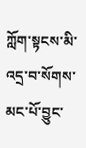ཀློག་སྟངས་མི་འདྲ་བ་སོགས་མང་པོ་བྱུང་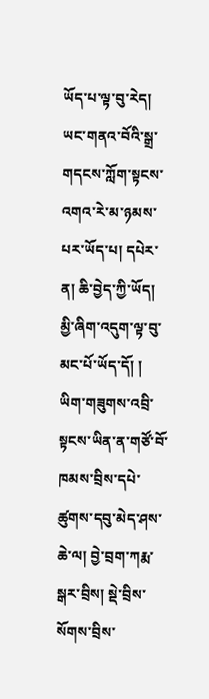ཡོད་པ་ལྟ་བུ་རེད། ཡང་གནའ་བོའི་སྒྲ་གདངས་ཀློག་སྟངས་འགའ་རེ་མ་ཉམས་པར་ཡོད་པ། དཔེར་ན། ཆི་བྱེད་ཀྱི་ཡོད། མྱི་ཞིག་འདུག་ལྟ་བུ་མང་པོ་ཡོད་དོ། ། ཡིག་གཟུགས་འབྲི་སྟངས་ཡིན་ན་གཙོ་བོ་ཁམས་བྲིས་དཔེ་ཚུགས་དབུ་མེད་ཤས་ཆེ་ལ། བྱེ་བྲག་ཀརྨ་སྒར་བྲིས། སྡེ་བྲིས་སོགས་བྲིས་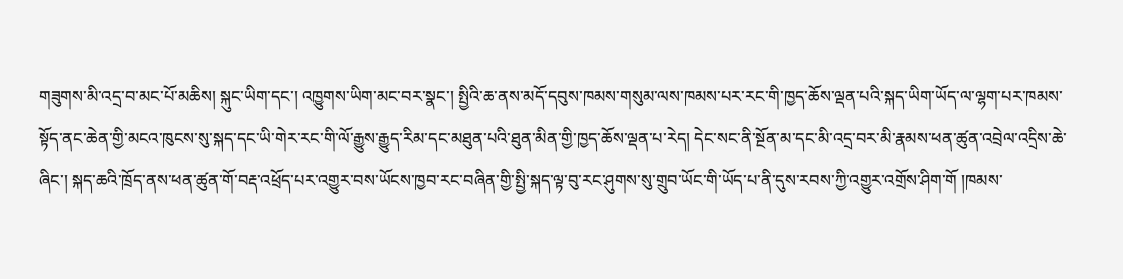གཟུགས་མི་འདྲ་བ་མང་པོ་མཆིས། སྐུང་ཡིག་དང་། འཁྱུགས་ཡིག་མང་བར་སྣང་། སྤྱིའི་ཆ་ནས་མདོ་དབུས་ཁམས་གསུམ་ལས་ཁམས་པར་རང་གི་ཁྱད་ཆོས་ལྡན་པའི་སྐད་ཡིག་ཡོད་ལ་ལྷག་པར་ཁམས་སྟོད་ནང་ཆེན་གྱི་མངའ་ཁུངས་སུ་སྐད་དང་ཡི་གེར་རང་གི་ལོ་རྒྱུས་རྒྱུད་རིམ་དང་མཐུན་པའི་ཐུན་མིན་གྱི་ཁྱད་ཆོས་ལྡན་པ་རེད། དེང་སང་ནི་སྔོན་མ་དང་མི་འདྲ་བར་མི་རྣམས་ཕན་ཚུན་འབྲེལ་འདྲིས་ཆེ་ཞིང་། སྐད་ཆའི་ཁྲོད་ནས་ཕན་ཚུན་གོ་བརྡ་འཕྲོད་པར་འགྱུར་བས་ཡོངས་ཁྱབ་རང་བཞིན་གྱི་སྤྱི་སྐད་ལྟ་བུ་རང་ཤུགས་སུ་གྲུབ་ཡོང་གི་ཡོད་པ་ནི་དུས་རབས་ཀྱི་འགྱུར་འགྲོས་ཤིག་གོ །ཁམས་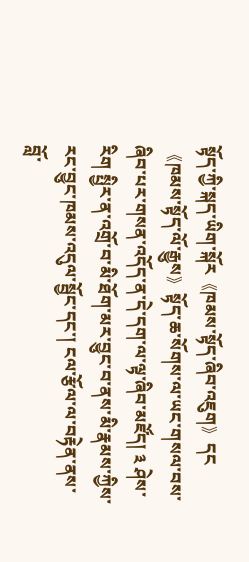སྟོད་ཀྱི་སྐད་ཡིག་སྐོར《ཁམས་སྟོད་ཞིབ་འཇུག》དང《ཁམས་སྟོད་ལོ་རྒྱུས》སྟོད་ཆ་སོགས་ལ་ཡང་གསལ་བས་ཞིབ་པར་གསན་འདོད་ན་དེ་དག་ལ་ལྟ་ཞིབ་མཛོད། ༣ ཤེས་རིག སྤྱིར་ན་འགྲོ་བ་མི་ཐོག་མར་བྱུང་བ་ནས་མི་རྣམས་ཀྱིས་རང་བྱུང་ཁམས་འདུལ་སྦྱོང་དང་། ངལ་རྩོལ་ལ་བརྟེན་ནས་བློ་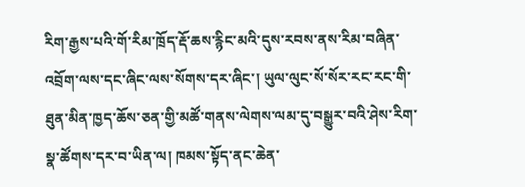རིག་རྒྱས་པའི་གོ་རིམ་ཁྲོད་རྡོ་ཆས་རྙིང་མའི་དུས་རབས་ནས་རིམ་བཞིན་འབྲོག་ལས་དང་ཞིང་ལས་སོགས་དར་ཞིང་། ཡུལ་ལུང་སོ་སོར་རང་རང་གི་ཐུན་མིན་ཁྱད་ཆོས་ཅན་གྱི་མཚོ་གནས་ལེགས་ལམ་དུ་བསྒྱུར་བའི་ཤེས་རིག་སྣ་ཚོགས་དར་བ་ཡིན་ལ། ཁམས་སྟོད་ནང་ཆེན་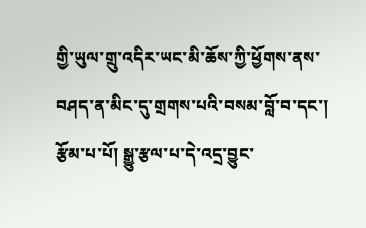གྱི་ཡུལ་གྲུ་འདིར་ཡང་མི་ཆོས་ཀྱི་ཕྱོགས་ནས་བཤད་ན་མིང་དུ་གྲགས་པའི་བསམ་བློ་བ་དང་། རྩོམ་པ་པོ། སྒྱུ་རྩལ་པ་དེ་འདྲ་བྱུང་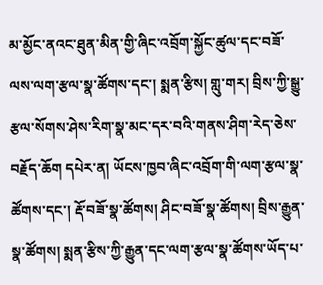མ་མྱོང་ནའང་ཐུན་མིན་གྱི་ཞིང་འབྲོག་སྐྱོང་ཚུལ་དང་བཟོ་ལས་ལག་རྩལ་སྣ་ཚོགས་དང་། སྨན་རྩིས། གླུ་གར། བྲིས་ཀྱི་སྒྱུ་རྩལ་སོགས་ཤེས་རིག་སྣ་མང་དར་བའི་གནས་ཤིག་རེད་ཅེས་བརྗོད་ཆོག དཔེར་ན། ཡོངས་ཁྱབ་ཞིང་འབྲོག་གི་ལག་རྩལ་སྣ་ཚོགས་དང་། རྡོ་བཟོ་སྣ་ཚོགས། ཤིང་བཟོ་སྣ་ཚོགས། བྲིས་རྒྱུན་སྣ་ཚོགས། སྨན་རྩིས་ཀྱི་རྒྱུན་དང་ལག་རྩལ་སྣ་ཚོགས་ཡོད་པ་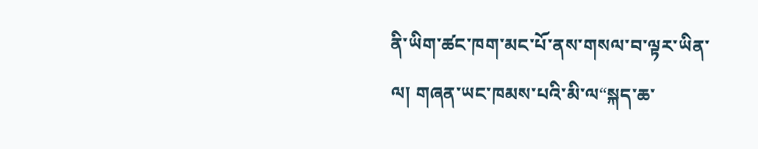ནི་ཡིག་ཚང་ཁག་མང་པོ་ནས་གསལ་བ་ལྟར་ཡིན་ལ། གཞན་ཡང་ཁམས་པའི་མི་ལ“སྐད་ཆ་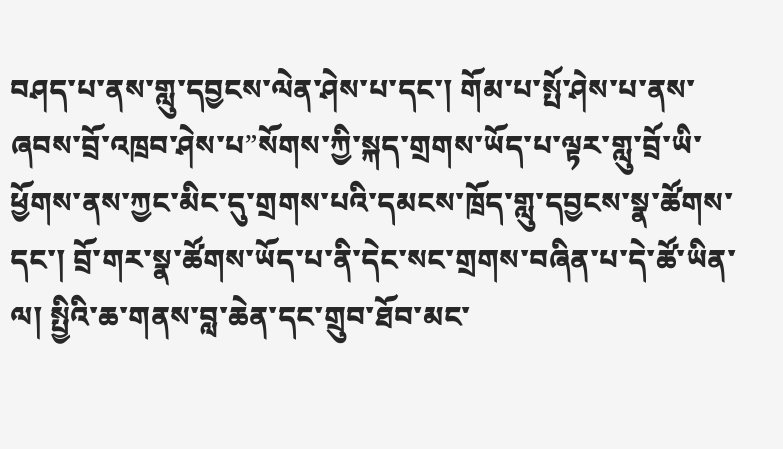བཤད་པ་ནས་གླུ་དབྱངས་ལེན་ཤེས་པ་དང་། གོམ་པ་སྤོ་ཤེས་པ་ནས་ཞབས་བྲོ་འཁྲབ་ཤེས་པ”སོགས་ཀྱི་སྐད་གྲགས་ཡོད་པ་ལྟར་གླུ་བྲོ་ཡི་ཕྱོགས་ནས་ཀྱང་མིང་དུ་གྲགས་པའི་དམངས་ཁྲོད་གླུ་དབྱངས་སྣ་ཚོགས་དང་། བྲོ་གར་སྣ་ཚོགས་ཡོད་པ་ནི་དེང་སང་གྲགས་བཞིན་པ་དེ་ཚོ་ཡིན་ལ། སྤྱིའི་ཆ་གནས་བླ་ཆེན་དང་གྲུབ་ཐོབ་མང་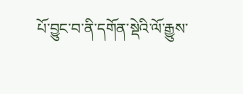པོ་བྱུང་བ་ནི་དགོན་སྡེའི་ལོ་རྒྱུས་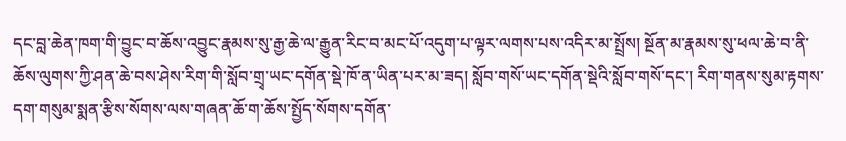དང་བླ་ཆེན་ཁག་གི་བྱུང་བ་ཆོས་འབྱུང་རྣམས་སུ་རྒྱ་ཆེ་ལ་རྒྱུན་རིང་བ་མང་པོ་འདུག་པ་ལྟར་ལགས་པས་འདིར་མ་སྤྲོས། སྔོན་མ་རྣམས་སུ་ཕལ་ཆེ་བ་ནི་ཆོས་ལུགས་ཀྱི་ཤན་ཆེ་བས་ཤེས་རིག་གི་སློབ་གྲྭ་ཡང་དགོན་སྡེ་ཁོ་ན་ཡིན་པར་མ་ཟད། སློབ་གསོ་ཡང་དགོན་སྡེའི་སློབ་གསོ་དང་། རིག་གནས་སུམ་རྟགས་དག་གསུམ་སྨན་རྩིས་སོགས་ལས་གཞན་ཆོ་ག་ཆོས་སྤྱོད་སོགས་དགོན་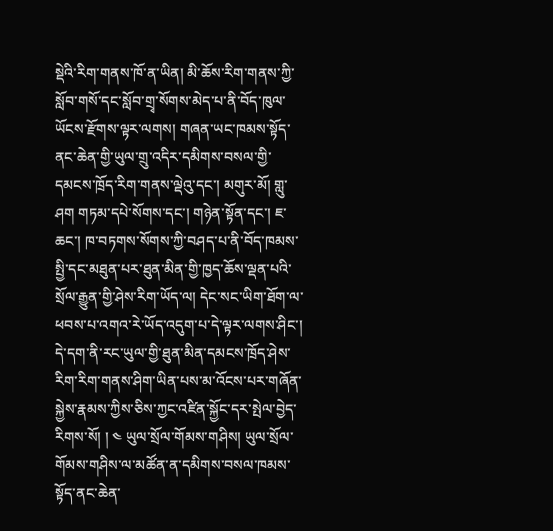སྡེའི་རིག་གནས་ཁོ་ན་ཡིན། མི་ཆོས་རིག་གནས་ཀྱི་སློབ་གསོ་དང་སློབ་གྲྭ་སོགས་མེད་པ་ནི་བོད་ཁུལ་ཡོངས་རྫོགས་ལྟར་ལགས། གཞན་ཡང་ཁམས་སྟོད་ནང་ཆེན་གྱི་ཡུལ་གྲུ་འདིར་དམིགས་བསལ་གྱི་དམངས་ཁྲོད་རིག་གནས་ལྡེའུ་དང་། མགུར་མོ། གླུ་ཤག གཏམ་དཔེ་སོགས་དང་། གཉེན་སྟོན་དང་། ཇ་ཆང་། ཁ་བཏགས་སོགས་ཀྱི་བཤད་པ་ནི་བོད་ཁམས་སྤྱི་དང་མཐུན་པར་ཐུན་མིན་གྱི་ཁྱད་ཆོས་ལྡན་པའི་སྲོལ་རྒྱུན་གྱི་ཤེས་རིག་ཡོད་ལ། དེང་སང་ཡིག་ཐོག་ལ་ཕབས་པ་འགའ་རེ་ཡོད་འདུག་པ་དེ་ལྟར་ལགས་ཤིང་། དེ་དག་ནི་རང་ཡུལ་གྱི་ཐུན་མིན་དམངས་ཁྲོད་ཤེས་རིག་རིག་གནས་ཤིག་ཡིན་པས་མ་འོངས་པར་གཞོན་སྐྱེས་རྣམས་ཀྱིས་ཅིས་ཀྱང་འཛིན་སྐྱོང་དར་སྤེལ་བྱེད་རིགས་སོ། ། ༤ ཡུལ་སྲོལ་གོམས་གཤིས། ཡུལ་སྲོལ་གོམས་གཤིས་ལ་མཚོན་ན་དམིགས་བསལ་ཁམས་སྟོད་ནང་ཆེན་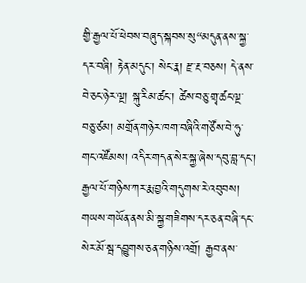གྱི་རྒྱལ་པོ་ཕེབས་བཞུད་སྐབས་སུ“མདུན་ནས་སྐྱ་དར་བཞི། རྟེན་མདུང་། སེང་རྣ། རྫ་རྔ་བཅས། དེ་ནས་བེ་ཅང་ཉེར་ལྔ། སྐུ་རིམ་ཚང་། ཚེས་བཅུ་གྲྭ་ཚང་ལྔ་བཅུ་ཙམ། མགྲོན་གཉེར་ཁག་བཞིའི་གཙོས་བེ་ཧུ་གང་འཛོམས། འདིར་གདན་སེར་སྐྱ་ཞེས་དབུ་བླ་དང་། རྒྱལ་པོ་གཉིས་ཀར་རྨ་བྱའི་གདུགས་རེ་འབུབས། གཡས་གཡོན་ནས་མི་སྐྱ་གཟིགས་དར་ཅན་བཞི་དང་སེར་མོ་སྦ་དབྱུགས་ཅན་གཉིས་འགྲོ། རྒྱབ་ནས་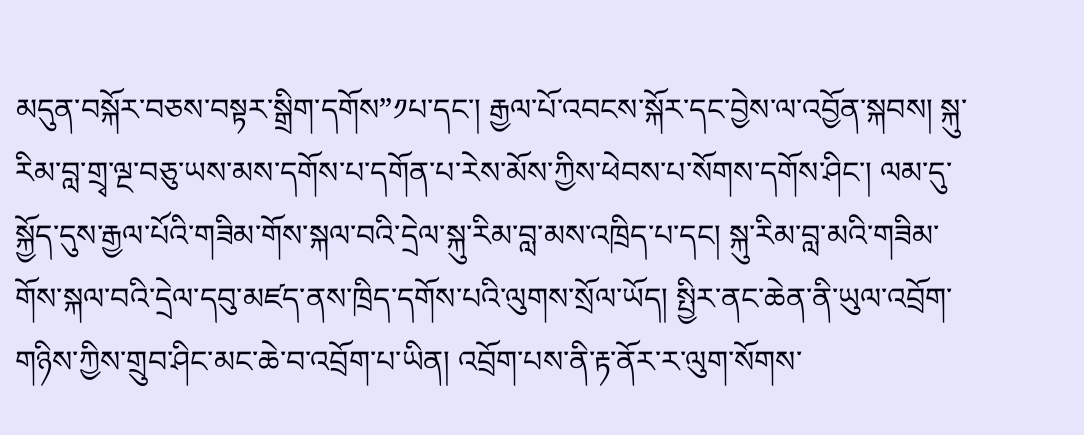མདུན་བསྐོར་བཅས་བསྟར་སྒྲིག་དགོས”༡པ་དང་། རྒྱལ་པོ་འབངས་སྐོར་དང་བྱེས་ལ་འབྱོན་སྐབས། སྐུ་རིམ་བླ་གྲྭ་ལྔ་བཅུ་ཡས་མས་དགོས་པ་དགོན་པ་རེས་མོས་ཀྱིས་ཕེབས་པ་སོགས་དགོས་ཤིང་། ལམ་དུ་སྐྱོད་དུས་རྒྱལ་པོའི་གཟིམ་གོས་སྐལ་བའི་དྲེལ་སྐུ་རིམ་བླ་མས་འཁྲིད་པ་དང། སྐུ་རིམ་བླ་མའི་གཟིམ་གོས་སྐལ་བའི་དྲེལ་དབུ་མཛད་ནས་ཁྲིད་དགོས་པའི་ལུགས་སྲོལ་ཡོད། སྤྱིར་ནང་ཆེན་ནི་ཡུལ་འབྲོག་གཉིས་ཀྱིས་གྲུབ་ཤིང་མང་ཆེ་བ་འབྲོག་པ་ཡིན། འབྲོག་པས་ནི་རྟ་ནོར་ར་ལུག་སོགས་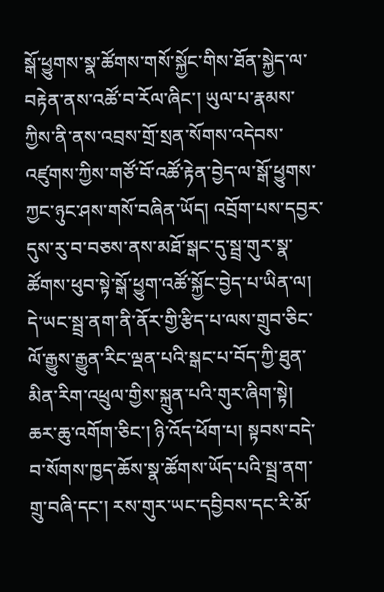སྒོ་ཕྱུགས་སྣ་ཚོགས་གསོ་སྐྱོང་གིས་ཐོན་སྐྱེད་ལ་བརྟེན་ནས་འཚོ་བ་རོལ་ཞིང་། ཡུལ་པ་རྣམས་ཀྱིས་ནི་ནས་འབྲས་གྲོ་སྲན་སོགས་འདེབས་འཛུགས་ཀྱིས་གཙོ་བོ་འཚོ་རྟེན་བྱེད་ལ་སྒོ་ཕྱུགས་ཀྱང་ཉུང་ཤས་གསོ་བཞིན་ཡོད། འབྲོག་པས་དབྱར་དུས་རུ་བ་བཅས་ནས་མཐོ་སྒང་དུ་སྦྲ་གུར་སྣ་ཚོགས་ཕུབ་སྟེ་སྒོ་ཕྱུག་འཚོ་སྐྱོང་བྱེད་པ་ཡིན་ལ། དེ་ཡང་སྦྲ་ནག་ནི་ནོར་གྱི་རྩིད་པ་ལས་གྲུབ་ཅིང་ལོ་རྒྱུས་རྒྱུན་རིང་ལྡན་པའི་སྒང་པ་བོད་ཀྱི་ཐུན་མིན་རིག་འཕྲུལ་གྱིས་སྐྲུན་པའི་གུར་ཞིག་སྟེ། ཆར་ཆུ་འགོག་ཅིང་། ཉི་འོད་ཕོག་པ། སྟབས་བདེ་བ་སོགས་ཁྱད་ཆོས་སྣ་ཚོགས་ཡོད་པའི་སྦྲ་ནག་གྲུ་བཞི་དང་། རས་གུར་ཡང་དབྱིབས་དང་རི་མོ་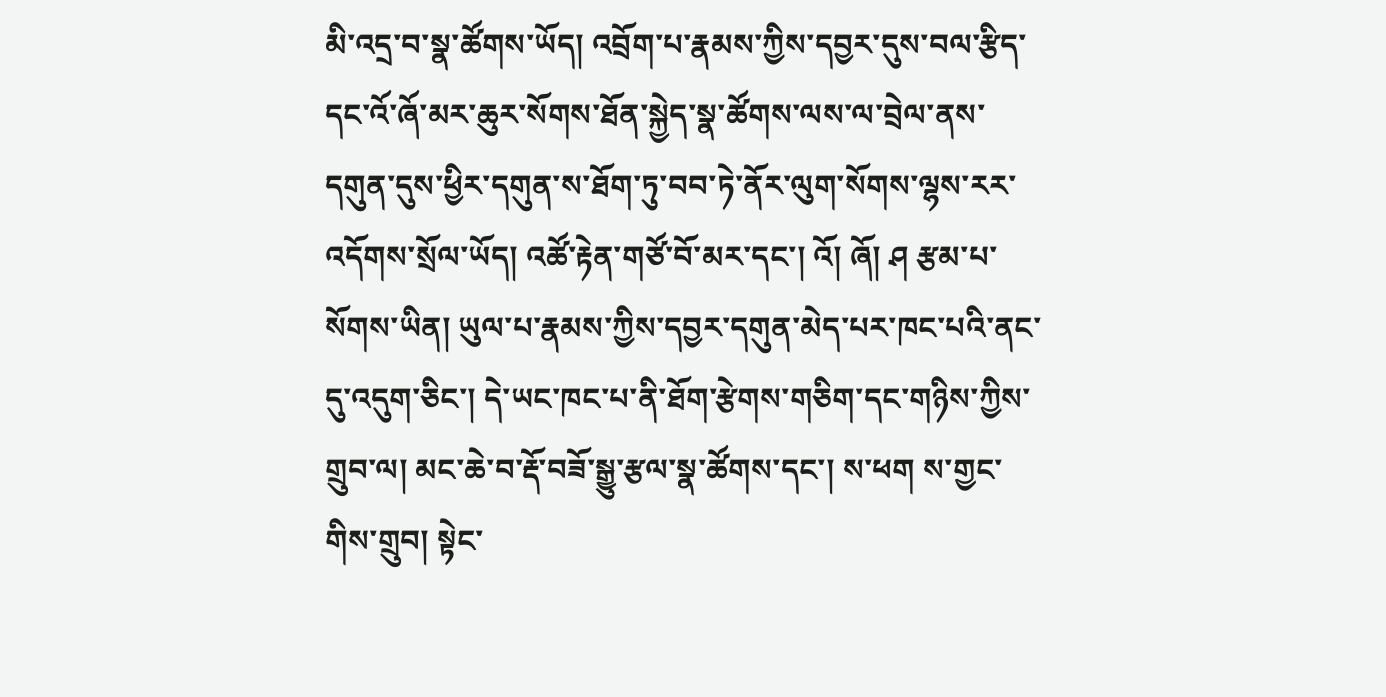མི་འདྲ་བ་སྣ་ཚོགས་ཡོད། འབྲོག་པ་རྣམས་ཀྱིས་དབྱར་དུས་བལ་རྩིད་དང་འོ་ཞོ་མར་ཆུར་སོགས་ཐོན་སྐྱེད་སྣ་ཚོགས་ལས་ལ་བྲེལ་ནས་དགུན་དུས་ཕྱིར་དགུན་ས་ཐོག་ཏུ་བབ་ཏེ་ནོར་ལུག་སོགས་ལྷས་རར་འདོགས་སྲོལ་ཡོད། འཚོ་རྟེན་གཙོ་བོ་མར་དང་། འོ། ཞོ། ཤ རྩམ་པ་སོགས་ཡིན། ཡུལ་པ་རྣམས་ཀྱིས་དབྱར་དགུན་མེད་པར་ཁང་པའི་ནང་དུ་འདུག་ཅིང་། དེ་ཡང་ཁང་པ་ནི་ཐོག་རྩེགས་གཅིག་དང་གཉིས་ཀྱིས་གྲུབ་ལ། མང་ཆེ་བ་རྡོ་བཟོ་སྒྱུ་རྩལ་སྣ་ཚོགས་དང་། ས་ཕག ས་གྱང་གིས་གྲུབ། སྟེང་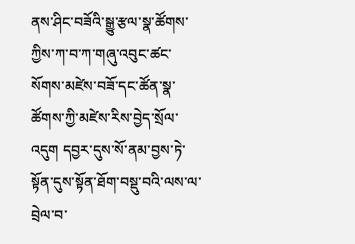ནས་ཤིང་བཟོའི་སྒྱུ་རྩལ་སྣ་ཚོགས་ཀྱིས་ཀ་བ་ཀ་གཞུ་འབུང་ཚང་སོགས་མཛེས་བཟོ་དང་ཚོན་སྣ་ཚོགས་ཀྱི་མཛེས་རིས་བྱེད་སྲོལ་འདུག དབྱར་དུས་སོ་ནམ་བྱས་ཏེ་སྟོན་དུས་སྟོན་ཐོག་བསྡུ་བའི་ལས་ལ་བྲེལ་བ་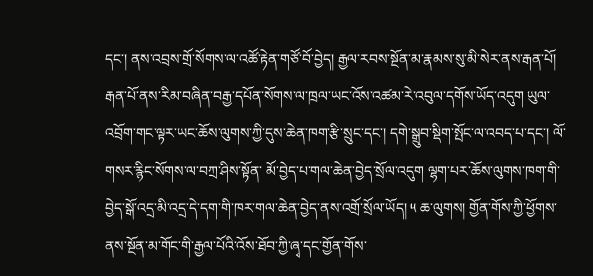དང་། ནས་འབྲས་གྲོ་སོགས་ལ་འཚོ་རྟེན་གཙོ་བོ་བྱེད། རྒྱལ་རབས་སྔོན་མ་རྣམས་སུ་མི་སེར་ནས་རྒན་པོ། རྒན་པོ་ནས་རིམ་བཞིན་བརྒྱ་དཔོན་སོགས་ལ་ཁྲལ་ཡང་འོས་འཚམ་རེ་འབུལ་དགོས་ཡོད་འདུག ཡུལ་འབྲོག་གང་ལྟར་ཡང་ཆོས་ལུགས་ཀྱི་དུས་ཆེན་ཁག་རྩི་སྲུང་དང་། དགེ་སྒྲུབ་སྡིག་སྤོང་ལ་འབད་པ་དང་། ལོ་གསར་རྙིང་སོགས་ལ་བཀྲ་ཤིས་སྟོན་ མོ་བྱེད་པ་གལ་ཆེན་བྱེད་སྲོལ་འདུག ལྷག་པར་ཆོས་ལུགས་ཁག་གི་བྱེད་སྒོ་འདྲ་མི་འདྲ་དེ་དག་གི་ཁར་གལ་ཆེན་བྱེད་ནས་འགྲོ་སྲོལ་ཡོད། ༥ ཆ་ལུགས། གྱོན་གོས་ཀྱི་ཕྱོགས་ནས་སྔོན་མ་གོང་གི་རྒྱལ་པོའི་འོས་ཐོབ་ཀྱི་ཞྭ་དང་གྱོན་གོས་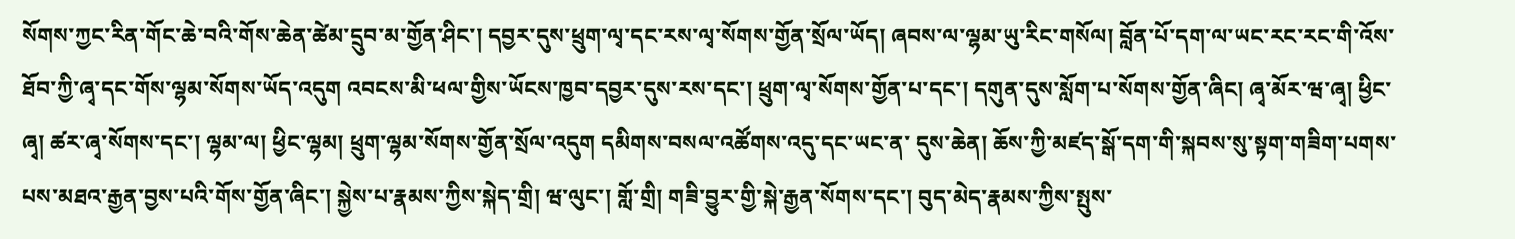སོགས་ཀྱང་རིན་གོང་ཆེ་བའི་གོས་ཆེན་ཚེམ་དྲུབ་མ་གྱོན་ཤིང་། དབྱར་དུས་ཕྲུག་ལྭ་དང་རས་ལྭ་སོགས་གྱོན་སྲོལ་ཡོད། ཞབས་ལ་ལྷམ་ཡུ་རིང་གསོལ། བློན་པོ་དག་ལ་ཡང་རང་རང་གི་འོས་ཐོབ་ཀྱི་ཞྭ་དང་གོས་ལྷམ་སོགས་ཡོད་འདུག འབངས་མི་ཕལ་གྱིས་ཡོངས་ཁྱབ་དབྱར་དུས་རས་དང་། ཕྲུག་ལྭ་སོགས་གྱོན་པ་དང་། དགུན་དུས་སློག་པ་སོགས་གྱོན་ཞིང། ཞྭ་མོར་ཝ་ཞྭ། ཕྱིང་ཞྭ། ཚར་ཞྭ་སོགས་དང་། ལྷམ་ལ། ཕྱིང་ལྷམ། ཕྲུག་ལྷམ་སོགས་གྱོན་སྲོལ་འདུག དམིགས་བསལ་འཚོགས་འདུ་དང་ཡང་ན་ དུས་ཆེན། ཆོས་ཀྱི་མཛད་སྒོ་དག་གི་སྐབས་སུ་སྟག་གཟིག་པགས་པས་མཐའ་རྒྱན་བྱས་པའི་གོས་གྱོན་ཞིང་། སྐྱེས་པ་རྣམས་ཀྱིས་སྐེད་གྲི། ཝ་ལུང་། གློ་གྲི། གཟི་བྱུར་གྱི་སྐེ་རྒྱན་སོགས་དང་། བུད་མེད་རྣམས་ཀྱིས་སྤུས་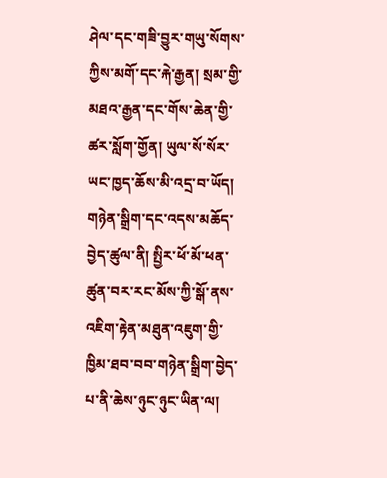ཤེལ་དང་གཟི་བྱུར་གཡུ་སོགས་ཀྱིས་མགོ་དང་རྐེ་རྒྱན། སྲམ་གྱི་མཐའ་རྒྱན་དང་གོས་ཆེན་གྱི་ཚར་སློག་གྱོན། ཡུལ་སོ་སོར་ཡང་ཁྱད་ཆོས་མི་འདྲ་བ་ཡོད། གཉེན་སྒྲིག་དང་འདས་མཆོད་བྱེད་ཚུལ་ནི། སྤྱིར་ཕོ་མོ་ཕན་ཚུན་བར་རང་མོས་ཀྱི་སྒོ་ནས་འཇིག་རྟེན་མཐུན་འཇུག་གྱི་ཁྱིམ་ཐབ་བབ་གཉེན་སྒྲིག་བྱེད་པ་ནི་ཆེས་ཉུང་ཉུང་ཡིན་ལ།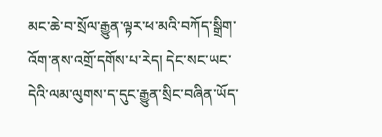མང་ཆེ་བ་སྲོལ་རྒྱུན་ལྟར་ཕ་མའི་བཀོད་སྒྲིག་འོག་ནས་འགྲོ་དགོས་པ་རེད། དེང་སང་ཡང་དེའི་ལམ་ལུགས་ད་དུང་རྒྱུན་སྲིང་བཞིན་ཡོད་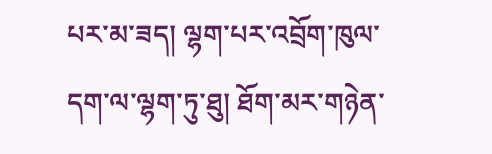པར་མ་ཟད། ལྷག་པར་འབྲོག་ཁུལ་དག་ལ་ལྷག་ཏུ་ཐུ། ཐོག་མར་གཉེན་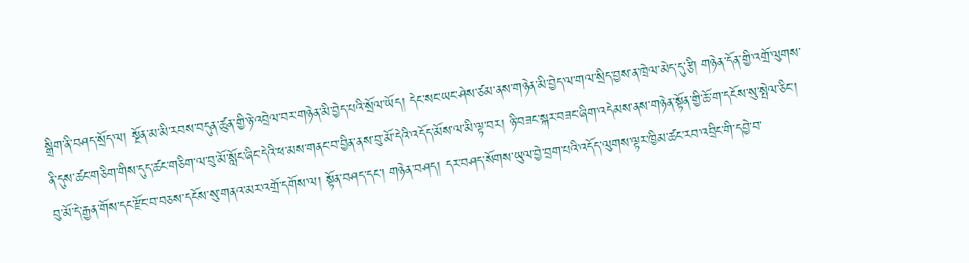སྒྲིག་ནི་བཤད་སྲོད་ལ། སྔོན་མ་མི་རབས་བདུན་ཚུན་གྱི་ཉེ་འབྲེལ་བར་གཉེན་མི་བྱེད་པའི་སྲོལ་ཡོད། དེང་སང་ཡང་ཤེས་ཙམ་ནས་གཉེན་མི་བྱེད་ལ་གལ་སྲིད་བྱས་ན་ཁྲེལ་མེད་དུ་རྩི། གཉེན་དོན་གྱི་འགྲོ་ལུགས་ནི་དུས་ཚང་གཅིག་གིས་དུད་ཚང་གཅིག་ལ་བུ་མོ་སློང་ཞིང་དེའི་ཕ་མས་གནང་བ་བྱིན་ནས་བུ་མོ་དེའི་འདོད་མོས་ལ་མི་ལྟ་བར། ཉི་བཟང་སྐར་བཟང་ཞིག་འདེམས་ནས་གཉེན་སྟོན་གྱི་ཆོ་ག་དངོས་སུ་སྤེལ་ཅིང་། བུ་མོ་དེ་རྒྱན་གོས་དང་རྫོང་བ་བཅས་དངོས་སུ་གནའ་མར་འགྲོ་དགོས་ལ། སྟོན་བཤད་དང་། གཉེན་བཤད། དར་བཤད་སོགས་ཡུལ་བྱེ་བྲག་པའི་འདོད་ལུགས་ལྟར་ཁྱིམ་ཚང་རབ་འབྲིང་གི་དབྱེ་བ་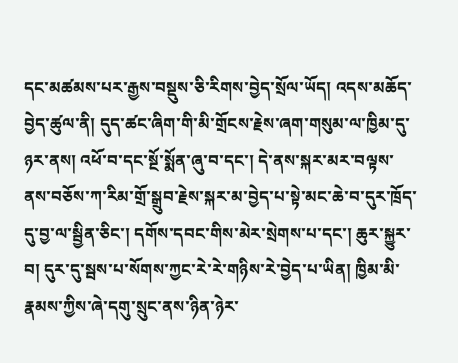དང་མཚམས་པར་རྒྱས་བསྡུས་ཅི་རིགས་བྱེད་སྲོལ་ཡོད། འདས་མཆོད་བྱེད་ཚུལ་ནི། དུད་ཚང་ཞིག་གི་མི་གྲོངས་རྗེས་ཞག་གསུམ་ལ་ཁྱིམ་དུ་ཉར་ནས། འཕོ་བ་དང་སྔོ་སྨོན་ཞུ་བ་དང་། དེ་ནས་སྐར་མར་བལྟས་ནས་བཅོས་ཀ་རིམ་གྲོ་སྒྲུབ་རྗེས་སྐར་མ་བྱེད་པ་སྟེ་མང་ཆེ་བ་དུར་ཁྲོད་དུ་བྱ་ལ་སྦྱིན་ཅིང་། དགོས་དབང་གིས་མེར་སྲེགས་པ་དང་། ཆུར་སྐྱུར་བ། དུར་དུ་སྦས་པ་སོགས་ཀྱང་རེ་རེ་གཉིས་རེ་བྱེད་པ་ཡིན། ཁྱིམ་མི་རྣམས་ཀྱིས་ཞེ་དགུ་སྲུང་ནས་ཉིན་ཉེར་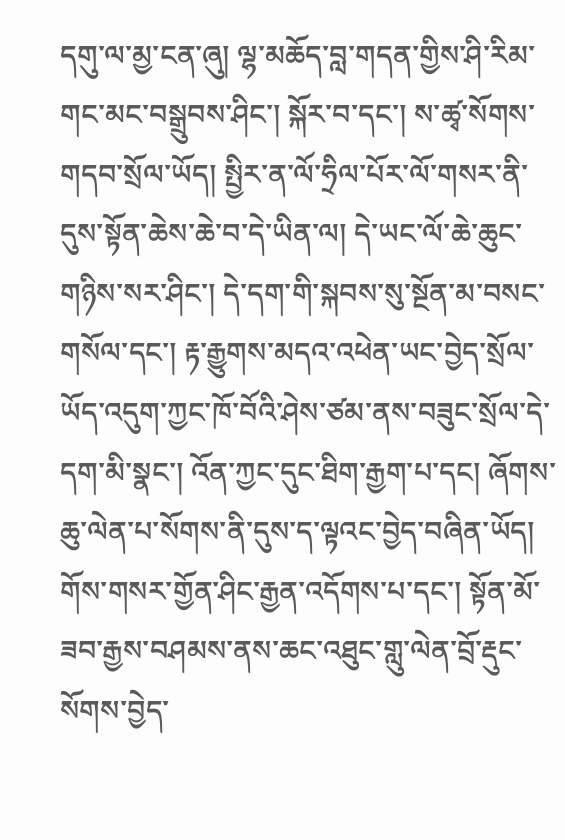དགུ་ལ་མྱ་ངན་ཞུ། ལྷ་མཆོད་བླ་གདན་གྱིས་ཤི་རིམ་གང་མང་བསྒྲུབས་ཤིང་། སྐོར་བ་དང་། ས་ཚྭ་སོགས་གདབ་སྲོལ་ཡོད། སྤྱིར་ན་ལོ་ཧྲིལ་པོར་ལོ་གསར་ནི་དུས་སྟོན་ཆེས་ཆེ་བ་དེ་ཡིན་ལ། དེ་ཡང་ལོ་ཆེ་ཆུང་གཉིས་སར་ཤིང་། དེ་དག་གི་སྐབས་སུ་སྔོན་མ་བསང་གསོལ་དང་། རྟ་རྒྱུགས་མདའ་འཕེན་ཡང་བྱེད་སྲོལ་ཡོད་འདུག་ཀྱང་ཁོ་བོའི་ཤེས་ཙམ་ནས་བཟུང་སྲོལ་དེ་དག་མི་སྣང་། འོན་ཀྱང་དུང་ཐིག་རྒྱག་པ་དང། ཞོགས་ཆུ་ལེན་པ་སོགས་ནི་དུས་ད་ལྟའང་བྱེད་བཞིན་ཡོད། གོས་གསར་གྱོན་ཤིང་རྒྱན་འདོགས་པ་དང་། སྟོན་མོ་ཟབ་རྒྱས་བཤམས་ནས་ཆང་འཐུང་གླུ་ལེན་བྲོ་རྡུང་སོགས་བྱེད་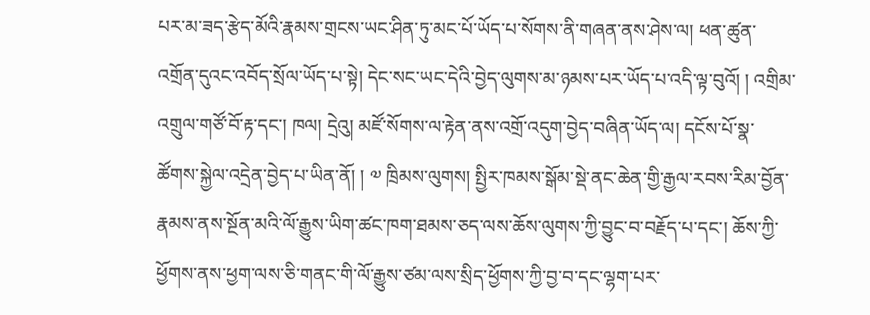པར་མ་ཟད་རྩེད་མོའི་རྣམས་གྲངས་ཡང་ཤིན་ཏུ་མང་པོ་ཡོད་པ་སོགས་ནི་གཞན་ནས་ཤེས་ལ། ཕན་ཚུན་འགྲོན་དུའང་འབོད་སྲོལ་ཡོད་པ་སྟེ། དེང་སང་ཡང་དེའི་བྱེད་ལུགས་མ་ཉམས་པར་ཡོད་པ་འདི་ལྟ་བུའོ། ། འགྲིམ་འགྲུལ་གཙོ་བོ་རྟ་དང་། ཁལ། དྲེའུ། མཛོ་སོགས་ལ་རྟེན་ནས་འགྲོ་འདུག་བྱེད་བཞིན་ཡོད་ལ། དངོས་པོ་སྣ་ཚོགས་སྐྱེལ་འདྲེན་བྱེད་པ་ཡིན་ནོ། ། ༧ ཁྲིམས་ལུགས། སྤྱིར་ཁམས་སྒོམ་སྡེ་ནང་ཆེན་གྱི་རྒྱལ་རབས་རིམ་བྱོན་རྣམས་ནས་སྔོན་མའི་ལོ་རྒྱུས་ཡིག་ཚང་ཁག་ཐམས་ཅད་ལས་ཆོས་ལུགས་ཀྱི་བྱུང་བ་བརྗོད་པ་དང་། ཆོས་ཀྱི་ཕྱོགས་ནས་ཕྱག་ལས་ཅི་གནང་གི་ལོ་རྒྱུས་ཙམ་ལས་སྲིད་ཕྱོགས་ཀྱི་བྱ་བ་དང་ལྷག་པར་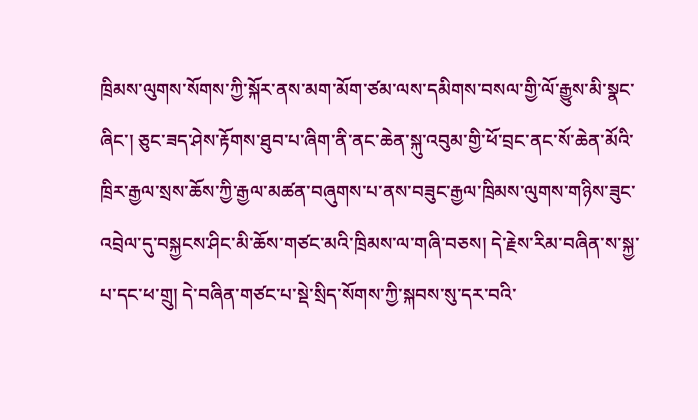ཁྲིམས་ལུགས་སོགས་ཀྱི་སྐོར་ནས་མག་མོག་ཙམ་ལས་དམིགས་བསལ་གྱི་ལོ་རྒྱུས་མི་སྣང་ཞིང་། ཅུང་ཟད་ཤེས་རྟོགས་ཐུབ་པ་ཞིག་ནི་ནང་ཆེན་སྐུ་འབུམ་གྱི་ཕོ་བྲང་ནང་སོ་ཆེན་མོའི་ཁྲིར་རྒྱལ་སྲས་ཆོས་ཀྱི་རྒྱལ་མཚན་བཞུགས་པ་ནས་བཟུང་རྒྱལ་ཁྲིམས་ལུགས་གཉིས་ཟུང་འབྲེལ་དུ་བསྐྱངས་ཤིང་མི་ཆོས་གཙང་མའི་ཁྲིམས་ལ་གཞི་བཅས། དེ་རྗེས་རིམ་བཞིན་ས་སྐྱ་པ་དང་ཕ་གྲུ། དེ་བཞིན་གཙང་པ་སྡེ་སྲིད་སོགས་ཀྱི་སྐབས་སུ་དར་བའི་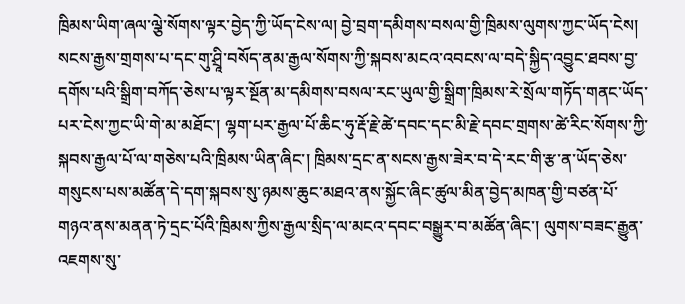ཁྲིམས་ཡིག་ཞལ་ལྕེ་སོགས་ལྟར་བྱེད་ཀྱི་ཡོད་ངེས་ལ། བྱེ་བྲག་དམིགས་བསལ་གྱི་ཁྲིམས་ལུགས་ཀྱང་ཡོད་ངེས། སངས་རྒྱས་གྲགས་པ་དང་གུ་ཤྲཱི་བསོད་ནམ་རྒྱལ་སོགས་ཀྱི་སྐབས་མངའ་འབངས་ལ་བདེ་སྐྱིད་འབྱུང་ཐབས་བྱ་དགོས་པའི་སྒྲིག་བཀོད་ཅེས་པ་ལྟར་སྔོན་མ་དམིགས་བསལ་རང་ཡུལ་གྱི་སྒྲིག་ཁྲིམས་རེ་སྲོལ་གཏོད་གནང་ཡོད་པར་ངེས་ཀྱང་ཡི་གེ་མ་མཐོང་། ལྷག་པར་རྒྱལ་པོ་ཆིང་ཧུ་རྡོ་རྗེ་ཚེ་དབང་དང་མི་རྗེ་དབང་གྲགས་ཚེ་རིང་སོགས་ཀྱི་སྐབས་རྒྱལ་པོ་ལ་གཅེས་པའི་ཁྲིམས་ཡིན་ཞིང་། ཁྲིམས་དྲང་ན་སངས་རྒྱས་ཟེར་བ་དེ་རང་གི་རྩ་ན་ཡོད་ཅེས་གསུངས་པས་མཚོན་དེ་དག་སྐབས་སུ་ཉམས་ཆུང་མཐའ་ནས་སྐྱོང་ཞིང་ཚུལ་མིན་བྱེད་མཁན་གྱི་བཙན་པོ་གཉའ་ནས་མནན་ཏེ་དྲང་པོའི་ཁྲིམས་ཀྱིས་རྒྱལ་སྲིད་ལ་མངའ་དབང་བསྒྱུར་བ་མཚོན་ཞིང་། ལུགས་བཟང་རྒྱུན་འཇགས་སུ་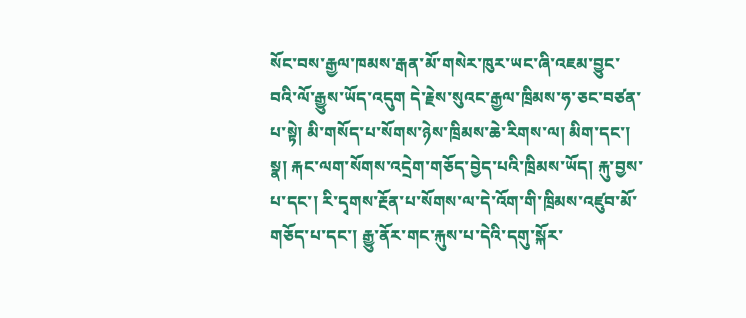སོང་བས་རྒྱལ་ཁམས་རྒན་མོ་གསེར་ཁུར་ཡང་ཞི་འཇམ་བྱུང་བའི་ལོ་རྒྱུས་ཡོད་འདུག དེ་རྗེས་སུའང་རྒྱལ་ཁྲིམས་ཧ་ཅང་བཙན་པ་སྟེ། མི་གསོད་པ་སོགས་ཉེས་ཁྲིམས་ཆེ་རིགས་ལ། མིག་དང་། སྣ། རྐང་ལག་སོགས་འདྲེག་གཅོད་བྱེད་པའི་ཁྲིམས་ཡོད། རྐུ་བྱས་པ་དང་། རི་དྭགས་རྔོན་པ་སོགས་ལ་དེ་འོག་གི་ཁྲིམས་འཛུབ་མོ་གཅོད་པ་དང་། རྒྱུ་ནོར་གང་རྐུས་པ་དེའི་དགུ་སྐོར་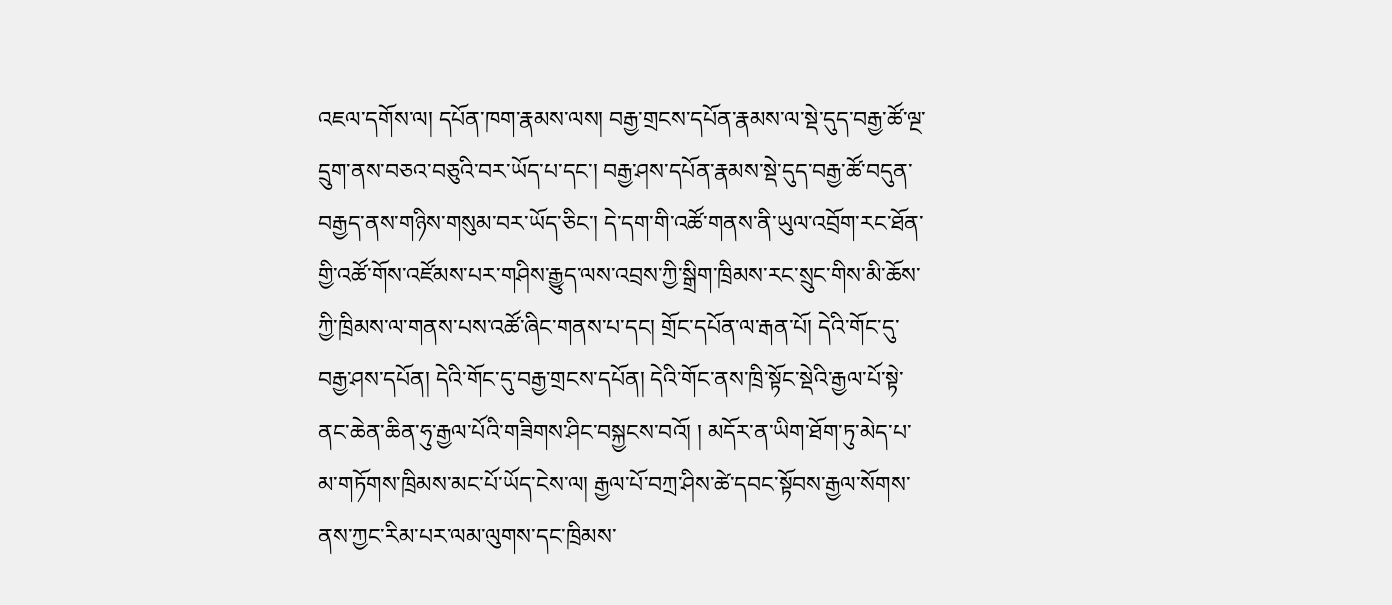འཇལ་དགོས་ལ། དཔོན་ཁག་རྣམས་ལས། བརྒྱ་གྲངས་དཔོན་རྣམས་ལ་སྡེ་དུད་བརྒྱ་ཚོ་ལྔ་དྲུག་ནས་བཅའ་བཅུའི་བར་ཡོད་པ་དང་། བརྒྱ་ཤས་དཔོན་རྣམས་སྡེ་དུད་བརྒྱ་ཚོ་བདུན་བརྒྱད་ནས་གཉིས་གསུམ་བར་ཡོད་ཅིང་། དེ་དག་གི་འཚོ་གནས་ནི་ཡུལ་འབྲོག་རང་ཐོན་གྱི་འཚོ་གོས་འཛོམས་པར་གཤིས་རྒྱུད་ལས་འབྲས་ཀྱི་སྒྲིག་ཁྲིམས་རང་སྲུང་གིས་མི་ཆོས་ཀྱི་ཁྲིམས་ལ་གནས་པས་འཚོ་ཞིང་གནས་པ་དང། གྲོང་དཔོན་ལ་རྒན་པོ། དེའི་གོང་དུ་བརྒྱ་ཤས་དཔོན། དེའི་གོང་དུ་བརྒྱ་གྲངས་དཔོན། དེའི་གོང་ནས་ཁྲི་སྟོང་སྡེའི་རྒྱལ་པོ་སྟེ་ནང་ཆེན་ཆིན་ཧུ་རྒྱལ་པོའི་གཟིགས་ཤིང་བསྐྱངས་བའོ། ། མདོར་ན་ཡིག་ཐོག་ཏུ་མེད་པ་མ་གཏོགས་ཁྲིམས་མང་པོ་ཡོད་ངེས་ལ། རྒྱལ་པོ་བཀྲ་ཤིས་ཚེ་དབང་སྟོབས་རྒྱལ་སོགས་ནས་ཀྱང་རིམ་པར་ལམ་ལུགས་དང་ཁྲིམས་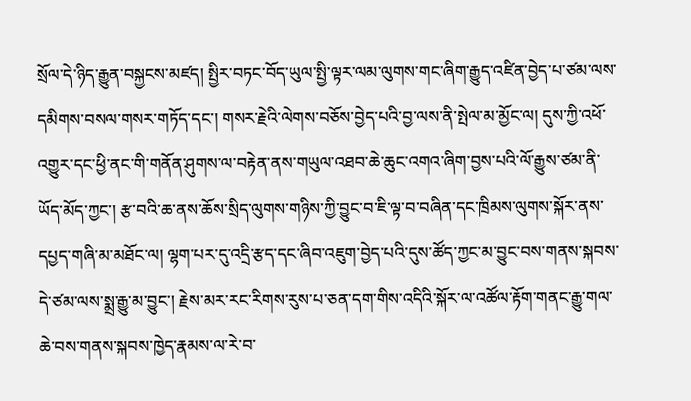སྲོལ་དེ་ཉིད་རྒྱུན་བསྐྱངས་མཛད། སྤྱིར་བཏང་བོད་ཡུལ་སྤྱི་ལྟར་ལམ་ལུགས་གང་ཞིག་རྒྱུད་འཛིན་བྱེད་པ་ཙམ་ལས་དམིགས་བསལ་གསར་གཏོད་དང་། གསར་རྗེའི་ལེགས་བཅོས་བྱེད་པའི་བྱ་ལས་ནི་སྤེལ་མ་མྱོང་ལ། དུས་ཀྱི་འཕོ་འགྱུར་དང་ཕྱི་ནང་གི་གནོན་ཤུགས་ལ་བརྟེན་ནས་གཡུལ་འཐབ་ཆེ་ཆུང་འགའ་ཞིག་བྱས་པའི་ལོ་རྒྱུས་ཙམ་ནི་ཡོད་མོད་ཀྱང་། རྩ་བའི་ཆ་ནས་ཆོས་སྲིད་ལུགས་གཉིས་ཀྱི་བྱུང་བ་ཇི་ལྟ་བ་བཞིན་དང་ཁྲིམས་ལུགས་སྐོར་ནས་དཔྱད་གཞི་མ་མཐོང་ལ། ལྷག་པར་དུ་འདྲི་རྩད་དང་ཞིབ་འཇུག་བྱེད་པའི་དུས་ཚོད་ཀྱང་མ་བྱུང་བས་གནས་སྐབས་དེ་ཙམ་ལས་སྨྲ་རྒྱུ་མ་བྱུང་། རྗེས་མར་རང་རིགས་རུས་པ་ཅན་དག་གིས་འདིའི་སྐོར་ལ་འཚོལ་རྟོག་གནང་རྒྱུ་གལ་ཆེ་བས་གནས་སྐབས་ཁྱེད་རྣམས་ལ་རེ་བ་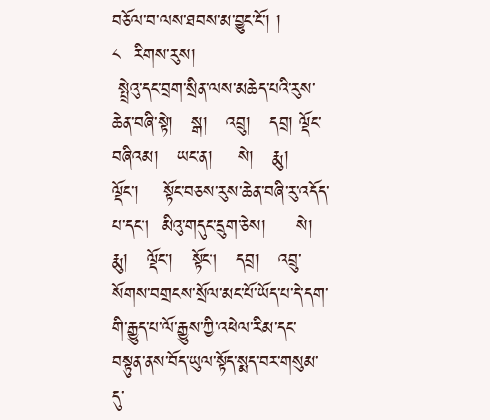བཅོལ་བ་ལས་ཐབས་མ་བྱུང་ངོ་། །
༨  རིགས་རུས།
 སྤྲེའུ་དང་བྲག་སྲིན་ལས་མཆེད་པའི་རུས་ཆེན་བཞི་སྟེ།   སྒ།   འབྲུ།   དབྲ། ལྡོང་བཞིའམ།   ཡང་ན།    སེ།   རྨུ།   ལྡོང་།    སྟོང་བཅས་རུས་ཆེན་བཞི་རུ་འདོད་པ་དང།  མིའུ་གདུང་དྲུག་ཅེས།     སེ།    རྨུ།   ལྡོང་།   སྟོང།   དབྲ།   འབྲུ་སོགས་བགྲངས་སྲོལ་མང་པོ་ཡོད་པ་དེ་དག་གི་རྒྱུད་པ་ལོ་རྒྱུས་ཀྱི་འཕེལ་རིམ་དང་བསྟུན་ནས་བོད་ཡུལ་སྟོད་སྨད་བར་གསུམ་དུ་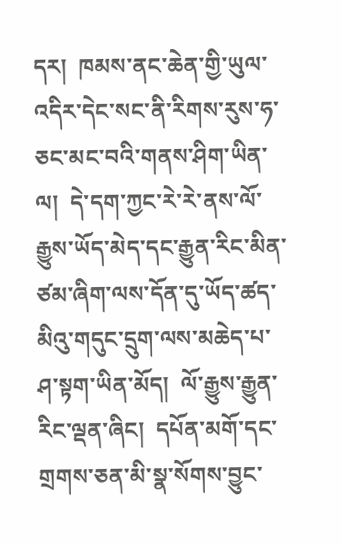དར།  ཁམས་ནང་ཆེན་གྱི་ཡུལ་འདིར་དེང་སང་ནི་རིགས་རུས་ཧ་ཅང་མང་བའི་གནས་ཤིག་ཡིན་ལ།  དེ་དག་ཀྱང་རེ་རེ་ནས་ལོ་རྒྱུས་ཡོད་མེད་དང་རྒྱུན་རིང་མིན་ཙམ་ཞིག་ལས་དོན་དུ་ཡོད་ཚད་མིའུ་གདུང་དྲུག་ལས་མཆེད་པ་ཤ་སྟག་ཡིན་མོད།  ལོ་རྒྱུས་རྒྱུན་རིང་ལྡན་ཞིང།  དཔོན་མགོ་དང་གྲགས་ཅན་མི་སྣ་སོགས་བྱུང་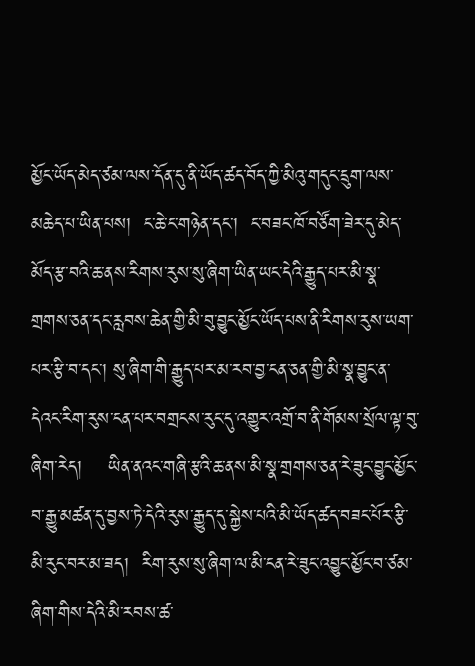མྱོང་ཡོད་མེད་ཙམ་ལས་དོན་དུ་ནི་ཡོད་ཚད་བོད་ཀྱི་མིའུ་གདུང་དྲུག་ལས་མཆེད་པ་ཡིན་པས།  ང་ཆེ་ང་གཉེན་དང་།  ང་བཟང་ཁོ་བཙོག་ཟེར་དུ་མེད་མོད་རྩ་བའི་ཆ་ནས་རིགས་རུས་སུ་ཞིག་ཡིན་ཡང་དེའི་རྒྱུད་པར་མི་སྣ་གྲགས་ཅན་དང་རླབས་ཆེན་གྱི་མི་བུ་བྱུང་མྱོང་ཡོད་པས་ནི་རིགས་རུས་ཡག་པར་རྩི་བ་དང་། སུ་ཞིག་གི་རྒྱུད་པར་མ་རབ་བྱ་ངན་ཅན་གྱི་མི་སྣ་བྱུང་ན་དེའང་རིག་རུས་ངན་པར་བགྲངས་རུང་དུ་འགྱུར་འགྲོ་བ་ནི་གོམས་སྲོལ་ལྟ་བུ་ཞིག་རེད།    ཡིན་ནའང་གཞི་རྩའི་ཆ་ནས་མི་སྣ་གྲགས་ཅན་རེ་ཟུང་བྱུང་མྱོང་བ་རྒྱུ་མཚན་དུ་བྱས་ཏེ་དེའི་རུས་རྒྱུད་དུ་སྐྱེས་པའི་མི་ཡོད་ཚད་བཟང་པོར་རྩི་མི་རུང་བར་མ་ཟད།  རིག་རུས་སུ་ཞིག་ལ་མི་ངན་རེ་ཟུང་འབྱུང་མྱོང་བ་ཙམ་ཞིག་གིས་དེའི་མི་རབས་ཚ་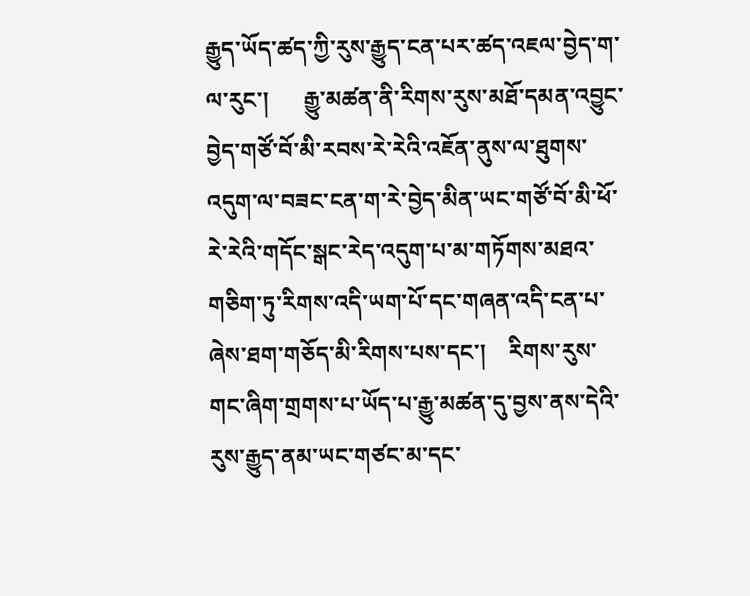རྒྱུད་ཡོད་ཚད་ཀྱི་རུས་རྒྱུད་ངན་པར་ཚད་འཇལ་བྱེད་ག་ལ་རུང་།      རྒྱུ་མཚན་ནི་རིགས་རུས་མཐོ་དམན་འབྱུང་བྱེད་གཙོ་བོ་མི་རབས་རེ་རེའི་འཇོན་ནུས་ལ་ཐུགས་འདུག་ལ་བཟང་ངན་ག་རེ་བྱེད་མིན་ཡང་གཙོ་བོ་མི་ཕོ་རེ་རེའི་གདོང་སྒང་རེད་འདུག་པ་མ་གཏོགས་མཐའ་གཅིག་ཏུ་རིགས་འདི་ཡག་པོ་དང་གཞན་འདི་ངན་པ་ཞེས་ཐག་གཅོད་མི་རིགས་པས་དང་།    རིགས་རུས་གང་ཞིག་གྲགས་པ་ཡོད་པ་རྒྱུ་མཚན་དུ་བྱས་ནས་དེའི་རུས་རྒྱུད་ནམ་ཡང་གཙང་མ་དང་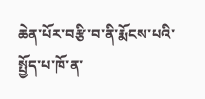ཆེན་པོར་བརྩི་བ་ནི་རྨོངས་པའི་སྤྱོད་པ་ཁོ་ན་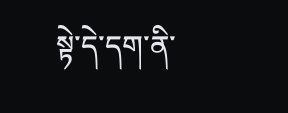སྟེ་དེ་དག་ནི་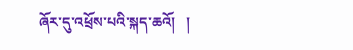ཞོར་དུ་འཕྲོས་པའི་སྐད་ཆའོ།   །